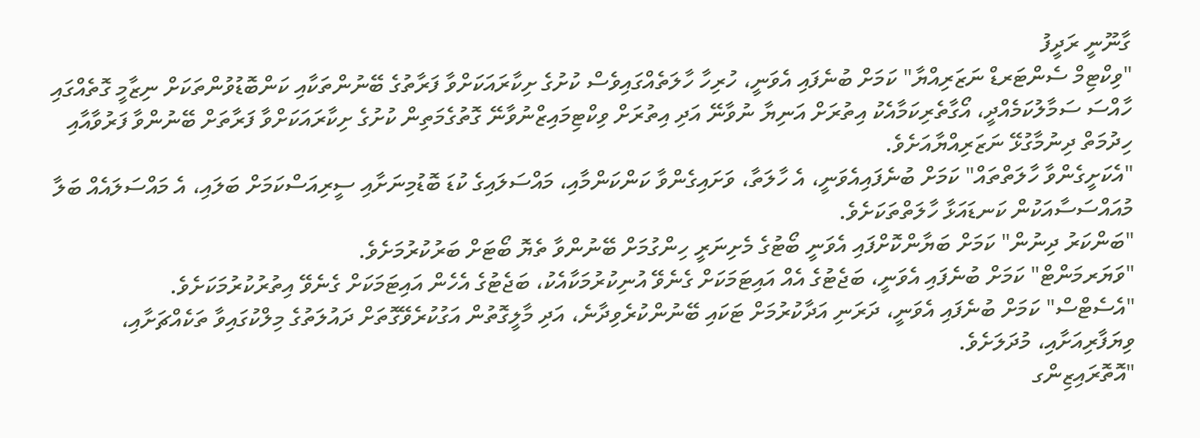ގާނޫނީ ރަދީފު
"ވިކްޓިމް ސެންޓަރޑް ނަޒަރިއްޔާ" ކަމަށް ބުނެފައި އެވަނީ، ހުރިހާ ހާލަތެއްގައިވެސް ކުށުގެ ށިކާރައަކަށްވާ ފަރާތުގެ ބޭނުންތަކާއި ކަންބޮޑުވުންތަކަށް ނިޒާމީ ގޮތެއްގައި ހާއްސަ ސަމާލުކަމެއްދީ، އޯގާތެރިކަމާއެކު އިތުރަށް އަނިޔާ ނުވާނޭ އަދި އިތުރަށް ވިކްޓިމައިޒްނުވާނޭ ގޮތުގެމަތިން ކުށުގެ ށިކާރައަކަށްވާ ފަރާތަށް ބޭނުންވާ ފަރުވާއާއި ހިދުމަތް ދިނުމާގުޅޭ ނަޒަރިއްޔާއަށެވެ.
"އެކަށީގެންވާ ހާލަތްތައް" ކަމަށް ބުނެފައިއެވަނީ، އެ ހާލަތާ، ވަށައިގެންވާ ކަންކަންމާއި، މައްސަލައިގެ ކުޑަ ބޮޑުމިނަށާއި ސީރިއަސްކަމަށް ބަލައި، އެ މައްސަލައެއް ބަލާ މުއައްސަސާއަކުން ކަނޑައަޅާ ހާލަތްތަކަށެވެ.
"ބަންކަރު ދިނުން" ކަމަށް ބަޔާންކޮށްފައި އެވަނީ ބޯޓުގެ މެށިނަރީ ހިންގުމަށް ބޭނުންވާ ތެޔޮ ބޯޓަށް ބަރުކުރުމަށެވެ.
"ވަޔަރމަންޓް" ކަމަށް ބުނެފައި އެވަނީ، ބަޖެޓުގެ އެއް އައިޓަމަކަށް ގެނެވޭ އުނިކުރުމަކާއެކު، ބަޖެޓުގެ އެހެން އައިޓަމަކަށް ގެނެވޭ އިތުރުކުރުމަކަށެވެ.
"އެސެޓްސް" ކަމަށް ބުނެފައި އެވަނީ، ދަރަނި އަދާކުރުމަށް ޓަކައި ބޭނުންކުރެވިދާނެ، އަދި މާލީގޮތުން އަގުކުރެވޭގޮތަށް ދައުލަތުގެ މިލްކުގައިވާ ތަކެއްޗަށާއި، ވިޔަފާރިއަށާއި، މުދަލަށެވެ.
"އޮތޮރައިޒިންގ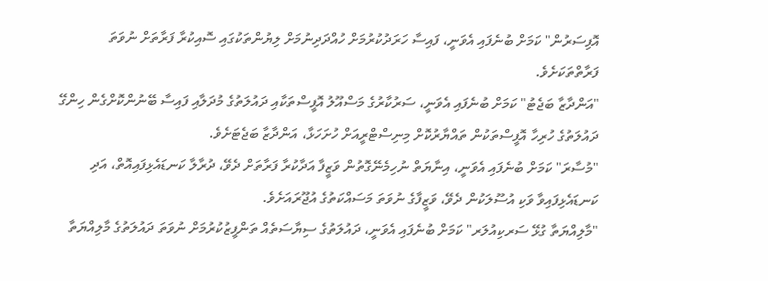އޮފިސަރުން" ކަމަށް ބުނެފައި އެވަނީ، ފައިސާ ހަރަދުކުރުމަށް ހުއްދަދިނުމަށް ލިޔުންތަކުގައި ސޮއިކުރާ ފަރާތަށް ނުވަތަ ފަރާތްތަކަށެވެ.
"އަންދާޒާ ބަޖެޓު" ކަމަށް ބުނެފައި އެވަނީ، ސަރުކާރުގެ މަސްއޫލު އޮފީސްތަކާއި ދައުލަތުގެ މުދަލާއި ފައިސާ ބޭނުންކޮށްގެން ހިންގޭ ދައުލަތުގެ ހުރިހާ އޮފީސްތަކުން ތައްޔާރުކޮށް މިނިސްޓްރީއަށް ހުށަހަޅާ، އަންދާޒާ ބަޖެޓަށެވެ.
"މުސާރަ" ކަމަށް ބުނެފައި އެވަނީ، އިނާޔަތް ނުހިމެނޭގޮތުން ވަޒީފާ އަދާކުރާ ފަރާތަށް ދެވޭ، ދުރާލާ ކަނޑައެޅިފައިއޮތް، އަދި ކަނޑައެޅިފައިވާ ވަކި އުސޫލަކުން ދެވޭ، ވަޒީފާގެ ނުވަތަ މަސައްކަތުގެ އުޖޫރައަށެވެ.
"މާލިއްޔަތާ ގުޅޭ ސަރކިއުލަރ" ކަމަށް ބުނެފައި އެވަނީ، ދައުލަތުގެ ސިޔާސަތެއް ތަންފީޒުކުރުމަށް ނުވަތަ ދައުލަތުގެ މާލިއްޔަތާ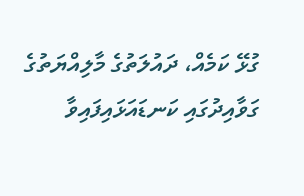ގުޅޭ ކަމެއް، ދައުލަތުގެ މާލިއްޔަތުގެ ގަވާއިދުގައި ކަނޑައަޅައިފައިވާ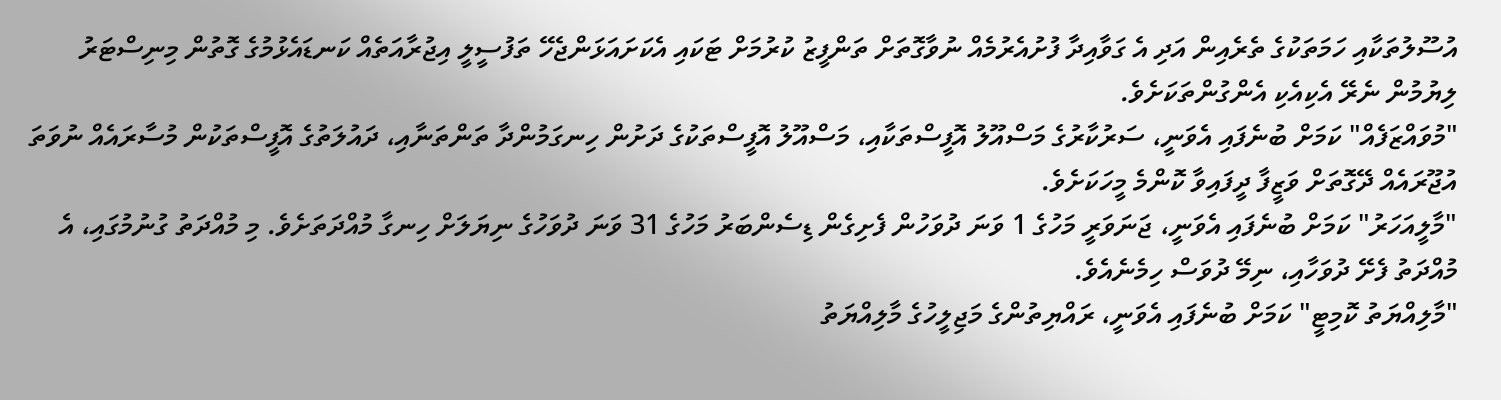އުސޫލުތަކާއި ހަމަތަކުގެ ތެރެއިން އަދި އެ ގަވާއިދާ ފުށުއެރުމެއް ނުވާގޮތަށް ތަންފީޒު ކުރުމަށް ޓަކައި އެކަށައަޅަންޖެހޭ ތަފުސީލީ އިޖުރާއަތެއް ކަނޑައެޅުމުގެ ގޮތުން މިނިސްޓަރު ލިޔުމުން ނެރޭ އެކިއެކި އެންގުންތަކަށެވެ.
"މުވައްޒަފެއް" ކަމަށް ބުނެފައި އެވަނީ، ސަރުކާރުގެ މަސްއޫލު އޮފީސްތަކާއި، މަސްއޫލު އޮފީސްތަކުގެ ދަށުން ހިނގަމުންދާ ތަންތަނާއި، ދައުލަތުގެ އޮފީސްތަކުން މުސާރައެއް ނުވަތަ އުޖޫރައެއް ދޭގޮތަށް ވަޒީފާ ދީފައިވާ ކޮންމެ މީހަކަށެވެ.
"މާލީއަހަރު" ކަމަށް ބުނެފައި އެވަނީ، ޖަނަވަރީ މަހުގެ 1 ވަނަ ދުވަހުން ފެށިގެން ޑިސެންބަރު މަހުގެ 31 ވަނަ ދުވަހުގެ ނިޔަލަށް ހިނގާ މުއްދަތަށެވެ. މި މުއްދަތު ގުނުމުގައި، އެ މުއްދަތު ފެށޭ ދުވަހާއި، ނިމޭ ދުވަސް ހިމެނެއެވެ.
"މާލިއްޔަތު ކޮމިޓީ" ކަމަށް ބުނެފައި އެވަނީ، ރައްޔިތުންގެ މަޖިލީހުގެ މާލިއްޔަތު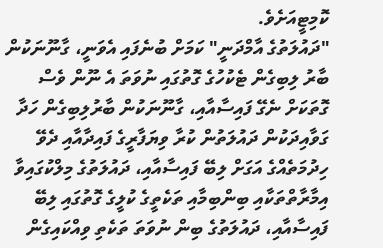ކޮމިޓީއަށެވެ.
"ދައުލަތުގެ އާމްދަނީ" ކަމަށް ބުނެފައި އެވަނީ، ގާނޫނަކުން ބާރު ލިބިގެން ޓެކުހުގެ ގޮތުގައި ނުވަތަ އެ ނޫން ވެސް ގޮތަކަށް ނެގޭ ފައިސާއާއި، ގާނޫނަކުން ބާރުލިބިގެން ހަދާ ގަވާއިދަކުން ދައުލަތުން ކުރާ ވިޔަފާރީގެ ފައިދާއާއި ދެވޭ ހިދުމަތެއްގެ އަގަށް ލިބޭ ފައިސާއާއި، ދައުލަތުގެ މިލްކުގައިވާ އިމާރާތްތަކާއި ބިންބިމާއި ތަކެތީގެ ކުލީގެ ގޮތުގައި ލިބޭ ފައިސާއާއި، ދައުލަތުގެ ބިން ނުވަތަ ތަކެތި ވިއްކައިގެން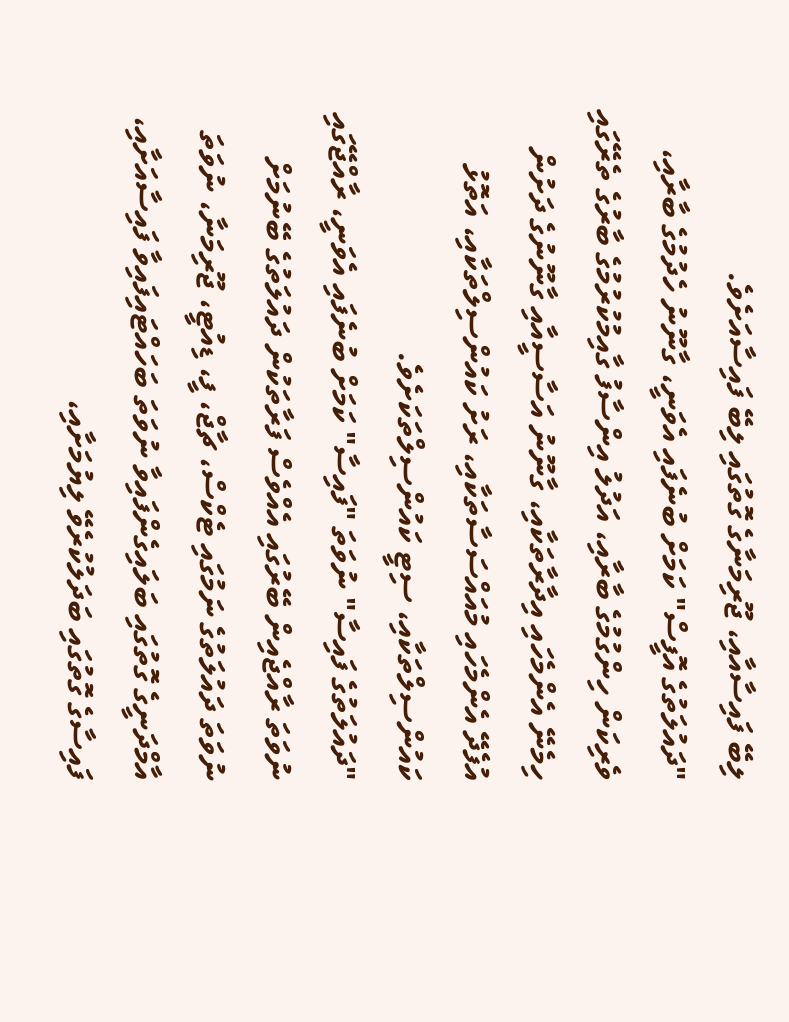ލިބޭ ފައިސާއާއި، ޖޫރިމަނާގެ ގޮތުގައި ލިބޭ ފައިސާއަށެވެ.
"ދައުލަތުގެ އޮފީސް" ކަމަށް ބުނެފައި އެވަނީ، ގާނޫނު ހެދުމުގެ ބާރާއި، ވެރިކަން ހިންގުމުގެ ބާރާއި، އަދުލު އިންސާފު ގާއިމުކުރުމުގެ ބާރުގެ ތެރޭގައި ހިމެނޭ އެންމެހައި އިދާރާތަކާއި، ގާނޫނު އަސާސީއާއި ގާނޫނުގެ ދަށުން އުފެދޭ އެންމެހައި މުއައްސަސާތަކާއި، ރަށު ކައުންސިލްތަކާއި، އަތޮޅު ކައުންސިލްތަކާއި، ސިޓީ ކައުންސިލްތަކަށެވެ.
"ދައުލަތުގެ ފައިސާ" ނުވަތަ "ފައިސާ" ކަމަށް ބުނެފައި އެވަނީ، ރާއްޖޭގައި ނުވަތަ ރާއްޖެއިން ބޭރުގައި އެއްވެސް ފަރާތަކުން ދައުލަތުގެ ބޭނުމަށް ނުވަތަ ދައުލަތުގެ ނަމުގައި ޓެކްސް، ޗާޖް، ފީ، ޑިއުޓީ، ޖޫރިމަނާ، ނުވަތަ އާމްދަނީގެ ގޮތުގައި ބަލައިގެންފައިވާ ނުވަތަ ބަހައްޓައިފައިވާ ފައިސާއަށާއި، ފައިސާގެ ގޮތުގައި ބަދަލުކުރެވޭ ލިޔުމަށާއި،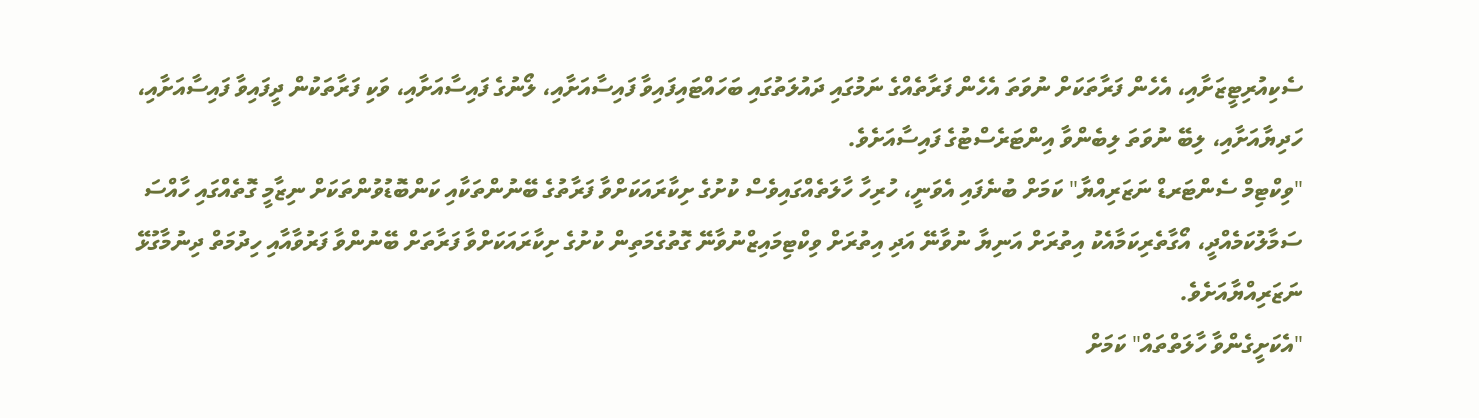ސެކިއުރިޓީޒަށާއި، އެހެން ފަރާތަކަށް ނުވަތަ އެހެން ފަރާތެއްގެ ނަމުގައި ދައުލަތުގައި ބަހައްޓައިފައިވާ ފައިސާއަށާއި، ލޯނުގެ ފައިސާއަށާއި، ވަކި ފަރާތަކުން ދީފައިވާ ފައިސާއަށާއި، ހަދިޔާއަށާއި، ލިބޭ ނުވަތަ ލިބެންވާ އިންޓަރެސްޓުގެ ފައިސާއަށެވެ.
"ވިކްޓިމް ސެންޓަރޑް ނަޒަރިއްޔާ" ކަމަށް ބުނެފައި އެވަނީ، ހުރިހާ ހާލަތެއްގައިވެސް ކުށުގެ ށިކާރައަކަށްވާ ފަރާތުގެ ބޭނުންތަކާއި ކަންބޮޑުވުންތަކަށް ނިޒާމީ ގޮތެއްގައި ހާއްސަ ސަމާލުކަމެއްދީ، އޯގާތެރިކަމާއެކު އިތުރަށް އަނިޔާ ނުވާނޭ އަދި އިތުރަށް ވިކްޓިމައިޒްނުވާނޭ ގޮތުގެމަތިން ކުށުގެ ށިކާރައަކަށްވާ ފަރާތަށް ބޭނުންވާ ފަރުވާއާއި ހިދުމަތް ދިނުމާގުޅޭ ނަޒަރިއްޔާއަށެވެ.
"އެކަށީގެންވާ ހާލަތްތައް" ކަމަށް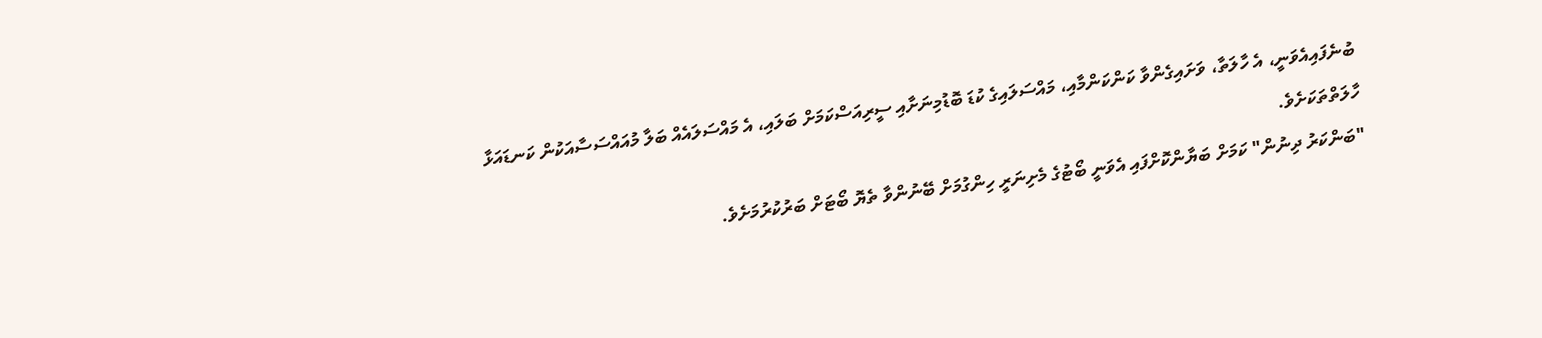ބުނެފައިއެވަނީ، އެ ހާލަތާ، ވަށައިގެންވާ ކަންކަންމާއި، މައްސަލައިގެ ކުޑަ ބޮޑުމިނަށާއި ސީރިއަސްކަމަށް ބަލައި، އެ މައްސަލައެއް ބަލާ މުއައްސަސާއަކުން ކަނޑައަޅާ ހާލަތްތަކަށެވެ.
"ބަންކަރު ދިނުން" ކަމަށް ބަޔާންކޮށްފައި އެވަނީ ބޯޓުގެ މެށިނަރީ ހިންގުމަށް ބޭނުންވާ ތެޔޮ ބޯޓަށް ބަރުކުރުމަށެވެ.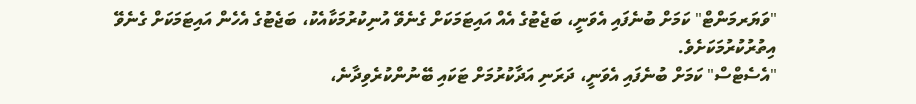"ވަޔަރމަންޓް" ކަމަށް ބުނެފައި އެވަނީ، ބަޖެޓުގެ އެއް އައިޓަމަކަށް ގެނެވޭ އުނިކުރުމަކާއެކު، ބަޖެޓުގެ އެހެން އައިޓަމަކަށް ގެނެވޭ އިތުރުކުރުމަކަށެވެ.
"އެސެޓްސް" ކަމަށް ބުނެފައި އެވަނީ، ދަރަނި އަދާކުރުމަށް ޓަކައި ބޭނުންކުރެވިދާނެ،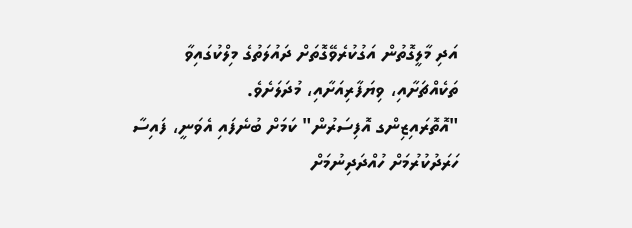އަދި މާލީގޮތުން އަގުކުރެވޭގޮތަށް ދައުލަތުގެ މިލްކުގައިވާ ތަކެއްޗަށާއި، ވިޔަފާރިއަށާއި، މުދަލަށެވެ.
"އޮތޮރައިޒިންގ އޮފިސަރުން" ކަމަށް ބުނެފައި އެވަނީ، ފައިސާ ހަރަދުކުރުމަށް ހުއްދަދިނުމަށް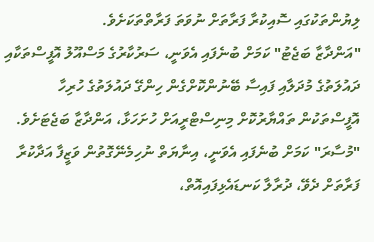ލިޔުންތަކުގައި ސޮއިކުރާ ފަރާތަށް ނުވަތަ ފަރާތްތަކަށެވެ.
"އަންދާޒާ ބަޖެޓު" ކަމަށް ބުނެފައި އެވަނީ، ސަރުކާރުގެ މަސްއޫލު އޮފީސްތަކާއި ދައުލަތުގެ މުދަލާއި ފައިސާ ބޭނުންކޮށްގެން ހިންގޭ ދައުލަތުގެ ހުރިހާ އޮފީސްތަކުން ތައްޔާރުކޮށް މިނިސްޓްރީއަށް ހުށަހަޅާ، އަންދާޒާ ބަޖެޓަށެވެ.
"މުސާރަ" ކަމަށް ބުނެފައި އެވަނީ، އިނާޔަތް ނުހިމެނޭގޮތުން ވަޒީފާ އަދާކުރާ ފަރާތަށް ދެވޭ، ދުރާލާ ކަނޑައެޅިފައިއޮތް،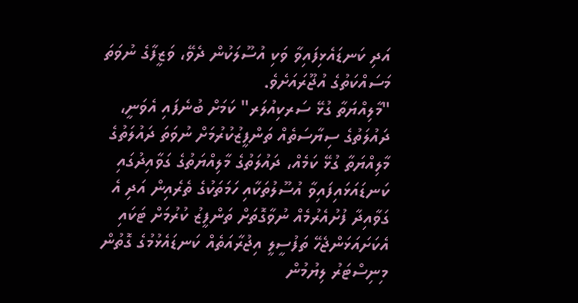އަދި ކަނޑައެޅިފައިވާ ވަކި އުސޫލަކުން ދެވޭ، ވަޒީފާގެ ނުވަތަ މަސައްކަތުގެ އުޖޫރައަށެވެ.
"މާލިއްޔަތާ ގުޅޭ ސަރކިއުލަރ" ކަމަށް ބުނެފައި އެވަނީ، ދައުލަތުގެ ސިޔާސަތެއް ތަންފީޒުކުރުމަށް ނުވަތަ ދައުލަތުގެ މާލިއްޔަތާ ގުޅޭ ކަމެއް، ދައުލަތުގެ މާލިއްޔަތުގެ ގަވާއިދުގައި ކަނޑައަޅައިފައިވާ އުސޫލުތަކާއި ހަމަތަކުގެ ތެރެއިން އަދި އެ ގަވާއިދާ ފުށުއެރުމެއް ނުވާގޮތަށް ތަންފީޒު ކުރުމަށް ޓަކައި އެކަށައަޅަންޖެހޭ ތަފުސީލީ އިޖުރާއަތެއް ކަނޑައެޅުމުގެ ގޮތުން މިނިސްޓަރު ލިޔުމުން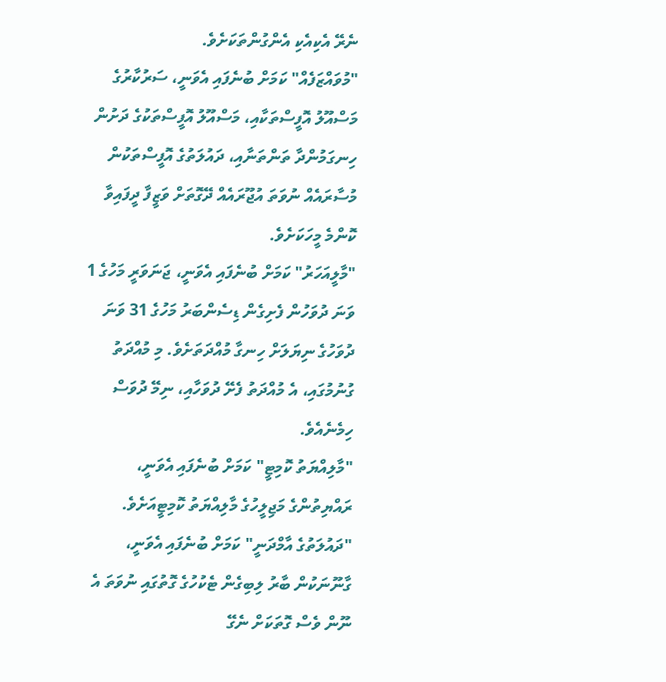ނެރޭ އެކިއެކި އެންގުންތަކަށެވެ.
"މުވައްޒަފެއް" ކަމަށް ބުނެފައި އެވަނީ، ސަރުކާރުގެ މަސްއޫލު އޮފީސްތަކާއި، މަސްއޫލު އޮފީސްތަކުގެ ދަށުން ހިނގަމުންދާ ތަންތަނާއި، ދައުލަތުގެ އޮފީސްތަކުން މުސާރައެއް ނުވަތަ އުޖޫރައެއް ދޭގޮތަށް ވަޒީފާ ދީފައިވާ ކޮންމެ މީހަކަށެވެ.
"މާލީއަހަރު" ކަމަށް ބުނެފައި އެވަނީ، ޖަނަވަރީ މަހުގެ 1 ވަނަ ދުވަހުން ފެށިގެން ޑިސެންބަރު މަހުގެ 31 ވަނަ ދުވަހުގެ ނިޔަލަށް ހިނގާ މުއްދަތަށެވެ. މި މުއްދަތު ގުނުމުގައި، އެ މުއްދަތު ފެށޭ ދުވަހާއި، ނިމޭ ދުވަސް ހިމެނެއެވެ.
"މާލިއްޔަތު ކޮމިޓީ" ކަމަށް ބުނެފައި އެވަނީ، ރައްޔިތުންގެ މަޖިލީހުގެ މާލިއްޔަތު ކޮމިޓީއަށެވެ.
"ދައުލަތުގެ އާމްދަނީ" ކަމަށް ބުނެފައި އެވަނީ، ގާނޫނަކުން ބާރު ލިބިގެން ޓެކުހުގެ ގޮތުގައި ނުވަތަ އެ ނޫން ވެސް ގޮތަކަށް ނެގޭ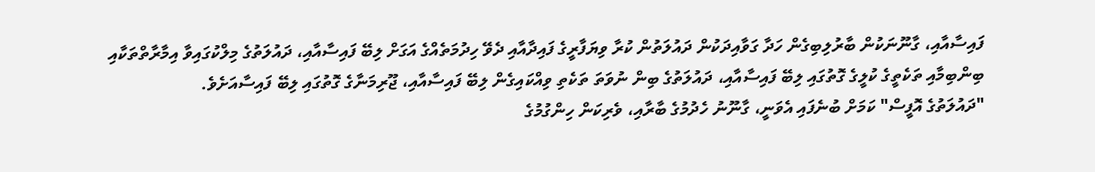ފައިސާއާއި، ގާނޫނަކުން ބާރުލިބިގެން ހަދާ ގަވާއިދަކުން ދައުލަތުން ކުރާ ވިޔަފާރީގެ ފައިދާއާއި ދެވޭ ހިދުމަތެއްގެ އަގަށް ލިބޭ ފައިސާއާއި، ދައުލަތުގެ މިލްކުގައިވާ އިމާރާތްތަކާއި ބިންބިމާއި ތަކެތީގެ ކުލީގެ ގޮތުގައި ލިބޭ ފައިސާއާއި، ދައުލަތުގެ ބިން ނުވަތަ ތަކެތި ވިއްކައިގެން ލިބޭ ފައިސާއާއި، ޖޫރިމަނާގެ ގޮތުގައި ލިބޭ ފައިސާއަށެވެ.
"ދައުލަތުގެ އޮފީސް" ކަމަށް ބުނެފައި އެވަނީ، ގާނޫނު ހެދުމުގެ ބާރާއި، ވެރިކަން ހިންގުމުގެ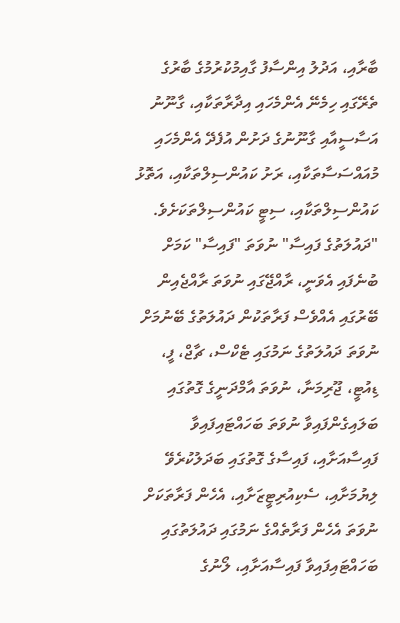ބާރާއި، އަދުލު އިންސާފު ގާއިމުކުރުމުގެ ބާރުގެ ތެރޭގައި ހިމެނޭ އެންމެހައި އިދާރާތަކާއި، ގާނޫނު އަސާސީއާއި ގާނޫނުގެ ދަށުން އުފެދޭ އެންމެހައި މުއައްސަސާތަކާއި، ރަށު ކައުންސިލްތަކާއި، އަތޮޅު ކައުންސިލްތަކާއި، ސިޓީ ކައުންސިލްތަކަށެވެ.
"ދައުލަތުގެ ފައިސާ" ނުވަތަ "ފައިސާ" ކަމަށް ބުނެފައި އެވަނީ، ރާއްޖޭގައި ނުވަތަ ރާއްޖެއިން ބޭރުގައި އެއްވެސް ފަރާތަކުން ދައުލަތުގެ ބޭނުމަށް ނުވަތަ ދައުލަތުގެ ނަމުގައި ޓެކްސް، ޗާޖް، ފީ، ޑިއުޓީ، ޖޫރިމަނާ، ނުވަތަ އާމްދަނީގެ ގޮތުގައި ބަލައިގެންފައިވާ ނުވަތަ ބަހައްޓައިފައިވާ ފައިސާއަށާއި، ފައިސާގެ ގޮތުގައި ބަދަލުކުރެވޭ ލިޔުމަށާއި، ސެކިއުރިޓީޒަށާއި، އެހެން ފަރާތަކަށް ނުވަތަ އެހެން ފަރާތެއްގެ ނަމުގައި ދައުލަތުގައި ބަހައްޓައިފައިވާ ފައިސާއަށާއި، ލޯނުގެ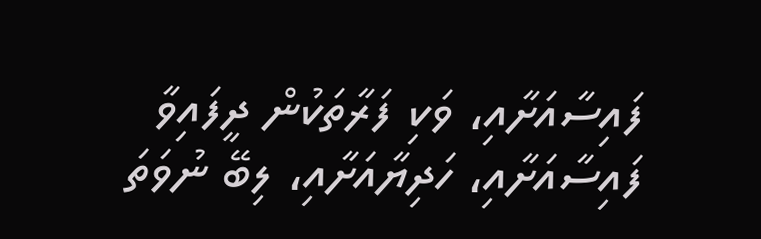ފައިސާއަށާއި، ވަކި ފަރާތަކުން ދީފައިވާ ފައިސާއަށާއި، ހަދިޔާއަށާއި، ލިބޭ ނުވަތަ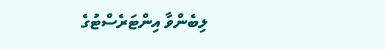ލިބެންވާ އިންޓަރެސްޓުގެ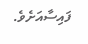ފައިސާއަށެވެ.